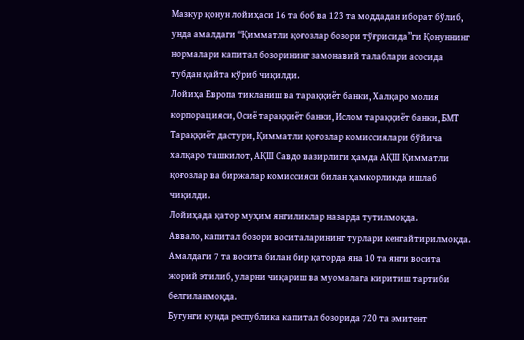Мазкур қонун лойиҳаси 16 та боб ва 123 та моддадан иборат бўлиб, унда амалдаги “Қимматли қоғозлар бозори тўғрисида”ги Қонуннинг нормалари капитал бозорининг замонавий талаблари асосида тубдан қайта кўриб чиқилди.
Лойиҳа Европа тикланиш ва тараққиёт банки, Халқаро молия корпорацияси, Осиё тараққиёт банки, Ислом тараққиёт банки, БМТ Тараққиёт дастури, Қимматли қоғозлар комиссиялари бўйича халқаро ташкилот, АҚШ Савдо вазирлиги ҳамда АҚШ Қимматли қоғозлар ва биржалар комиссияси билан ҳамкорликда ишлаб чиқилди.
Лойиҳада қатор муҳим янгиликлар назарда тутилмоқда.
Аввало, капитал бозори воситаларининг турлари кенгайтирилмоқда. Амалдаги 7 та восита билан бир қаторда яна 10 та янги восита жорий этилиб, уларни чиқариш ва муомалага киритиш тартиби белгиланмоқда.
Бугунги кунда республика капитал бозорида 720 та эмитент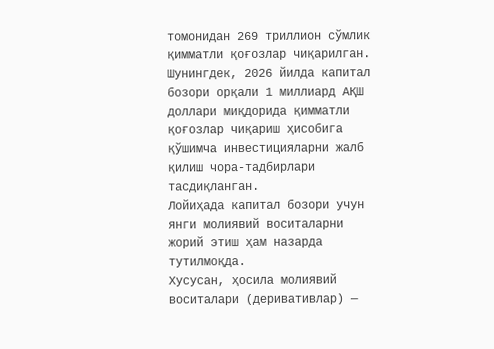томонидан 269 триллион сўмлик қимматли қоғозлар чиқарилган. Шунингдек, 2026 йилда капитал бозори орқали 1 миллиард АҚШ доллари миқдорида қимматли қоғозлар чиқариш ҳисобига қўшимча инвестицияларни жалб қилиш чора-тадбирлари тасдиқланган.
Лойиҳада капитал бозори учун янги молиявий воситаларни жорий этиш ҳам назарда тутилмоқда.
Хусусан, ҳосила молиявий воситалари (деривативлар) —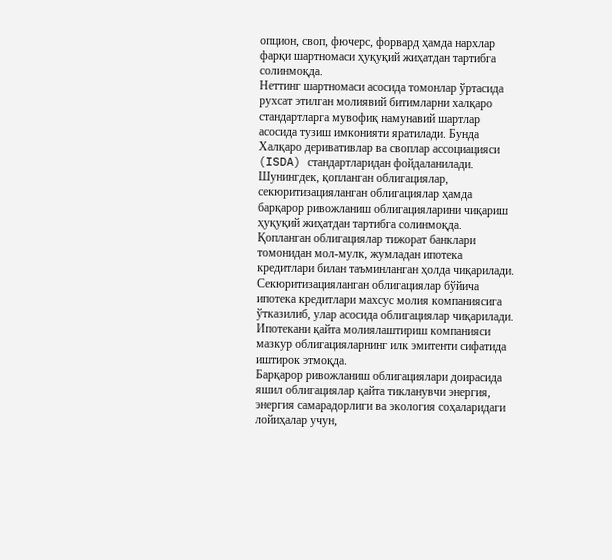опцион, своп, фючерс, форвард ҳамда нархлар фарқи шартномаси ҳуқуқий жиҳатдан тартибга солинмоқда.
Неттинг шартномаси асосида томонлар ўртасида рухсат этилган молиявий битимларни халқаро стандартларга мувофиқ намунавий шартлар асосида тузиш имконияти яратилади. Бунда Халқаро деривативлар ва своплар ассоциацияси (ISDA) стандартларидан фойдаланилади.
Шунингдек, қопланган облигациялар, секюритизацияланган облигациялар ҳамда барқарор ривожланиш облигацияларини чиқариш ҳуқуқий жиҳатдан тартибга солинмоқда.
Қопланган облигациялар тижорат банклари томонидан мол-мулк, жумладан ипотека кредитлари билан таъминланган ҳолда чиқарилади.
Секюритизацияланган облигациялар бўйича ипотека кредитлари махсус молия компаниясига ўтказилиб, улар асосида облигациялар чиқарилади. Ипотекани қайта молиялаштириш компанияси мазкур облигацияларнинг илк эмитенти сифатида иштирок этмоқда.
Барқарор ривожланиш облигациялари доирасида яшил облигациялар қайта тикланувчи энергия, энергия самарадорлиги ва экология соҳаларидаги лойиҳалар учун,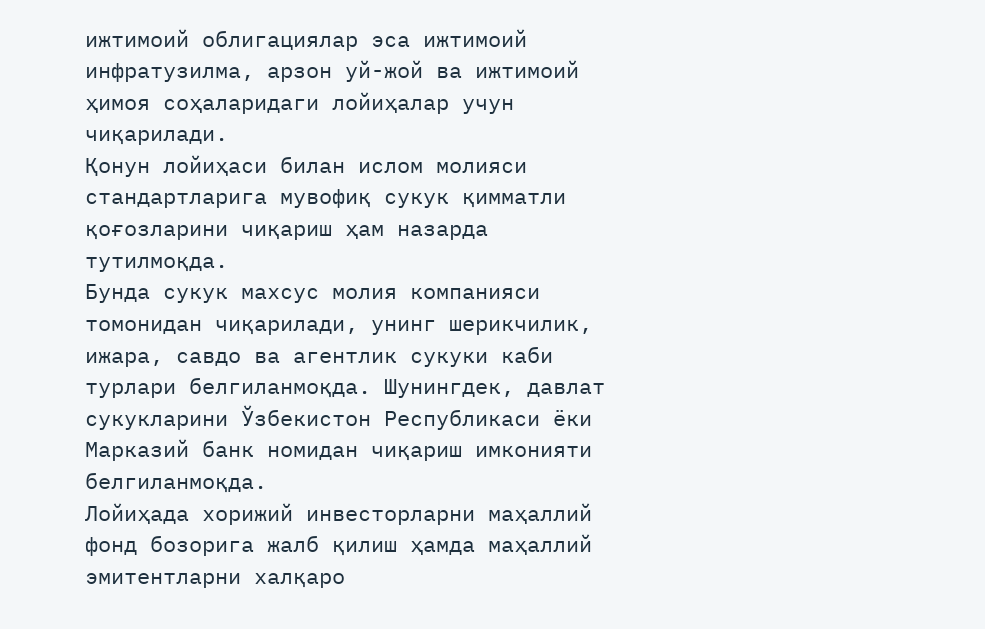ижтимоий облигациялар эса ижтимоий инфратузилма, арзон уй-жой ва ижтимоий ҳимоя соҳаларидаги лойиҳалар учун чиқарилади.
Қонун лойиҳаси билан ислом молияси стандартларига мувофиқ сукук қимматли қоғозларини чиқариш ҳам назарда тутилмоқда.
Бунда сукук махсус молия компанияси томонидан чиқарилади, унинг шерикчилик, ижара, савдо ва агентлик сукуки каби турлари белгиланмоқда. Шунингдек, давлат сукукларини Ўзбекистон Республикаси ёки Марказий банк номидан чиқариш имконияти белгиланмоқда.
Лойиҳада хорижий инвесторларни маҳаллий фонд бозорига жалб қилиш ҳамда маҳаллий эмитентларни халқаро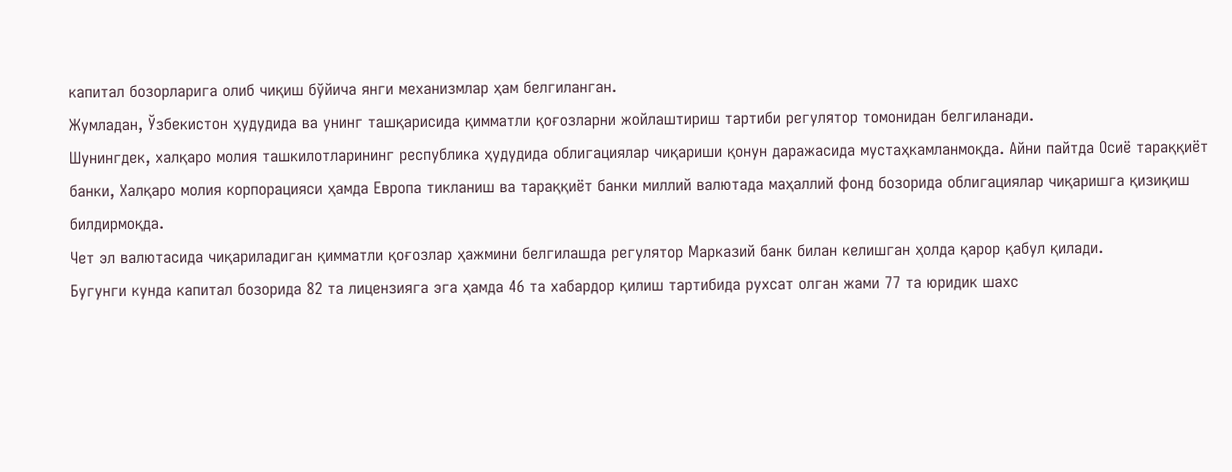капитал бозорларига олиб чиқиш бўйича янги механизмлар ҳам белгиланган.
Жумладан, Ўзбекистон ҳудудида ва унинг ташқарисида қимматли қоғозларни жойлаштириш тартиби регулятор томонидан белгиланади.
Шунингдек, халқаро молия ташкилотларининг республика ҳудудида облигациялар чиқариши қонун даражасида мустаҳкамланмоқда. Айни пайтда Осиё тараққиёт банки, Халқаро молия корпорацияси ҳамда Европа тикланиш ва тараққиёт банки миллий валютада маҳаллий фонд бозорида облигациялар чиқаришга қизиқиш билдирмоқда.
Чет эл валютасида чиқариладиган қимматли қоғозлар ҳажмини белгилашда регулятор Марказий банк билан келишган ҳолда қарор қабул қилади.
Бугунги кунда капитал бозорида 82 та лицензияга эга ҳамда 46 та хабардор қилиш тартибида рухсат олган жами 77 та юридик шахс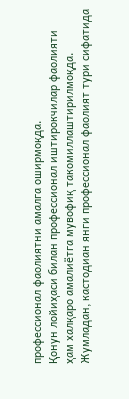профессионал фаолиятни амалга оширмоқда.
Қонун лойиҳаси билан профессионал иштирокчилар фаолияти ҳам халқаро амалиётга мувофиқ такомиллаштирилмоқда.
Жумладан, кастодиан янги профессионал фаолият тури сифатида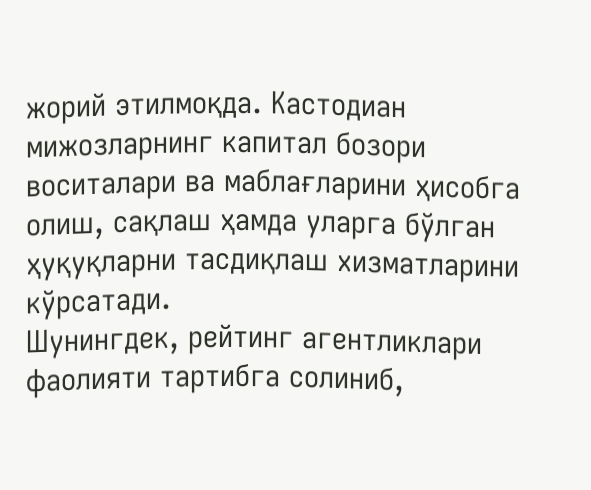жорий этилмоқда. Кастодиан мижозларнинг капитал бозори воситалари ва маблағларини ҳисобга олиш, сақлаш ҳамда уларга бўлган ҳуқуқларни тасдиқлаш хизматларини кўрсатади.
Шунингдек, рейтинг агентликлари фаолияти тартибга солиниб,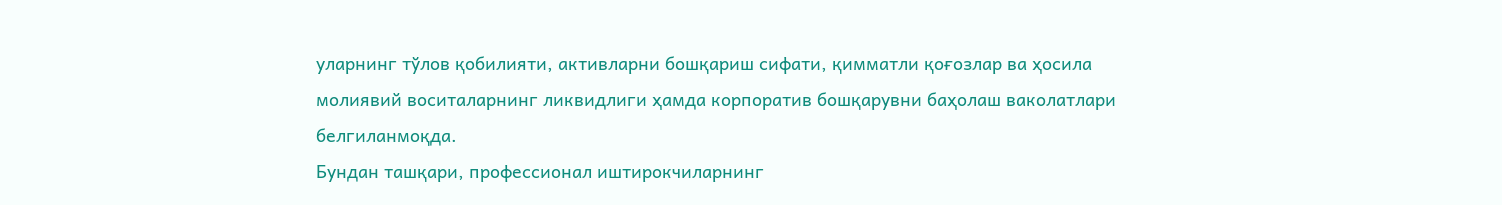уларнинг тўлов қобилияти, активларни бошқариш сифати, қимматли қоғозлар ва ҳосила молиявий воситаларнинг ликвидлиги ҳамда корпоратив бошқарувни баҳолаш ваколатлари белгиланмоқда.
Бундан ташқари, профессионал иштирокчиларнинг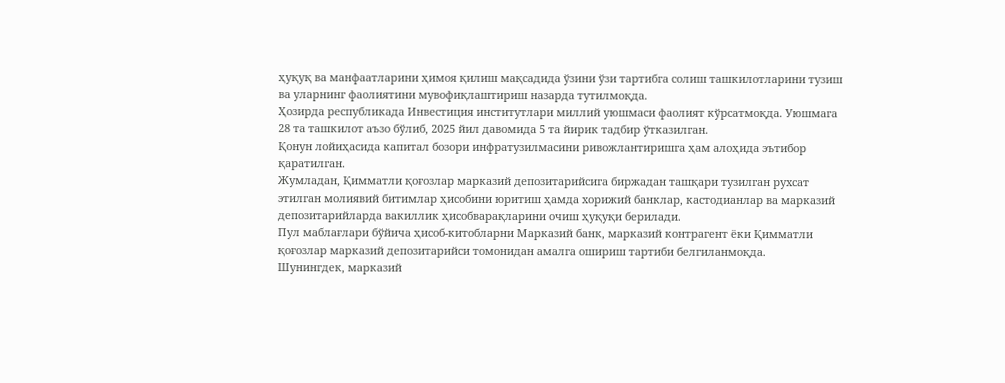ҳуқуқ ва манфаатларини ҳимоя қилиш мақсадида ўзини ўзи тартибга солиш ташкилотларини тузиш ва уларнинг фаолиятини мувофиқлаштириш назарда тутилмоқда.
Ҳозирда республикада Инвестиция институтлари миллий уюшмаси фаолият кўрсатмоқда. Уюшмага 28 та ташкилот аъзо бўлиб, 2025 йил давомида 5 та йирик тадбир ўтказилган.
Қонун лойиҳасида капитал бозори инфратузилмасини ривожлантиришга ҳам алоҳида эътибор қаратилган.
Жумладан, Қимматли қоғозлар марказий депозитарийсига биржадан ташқари тузилган рухсат этилган молиявий битимлар ҳисобини юритиш ҳамда хорижий банклар, кастодианлар ва марказий депозитарийларда вакиллик ҳисобварақларини очиш ҳуқуқи берилади.
Пул маблағлари бўйича ҳисоб-китобларни Марказий банк, марказий контрагент ёки Қимматли қоғозлар марказий депозитарийси томонидан амалга ошириш тартиби белгиланмоқда.
Шунингдек, марказий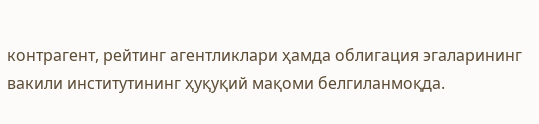контрагент, рейтинг агентликлари ҳамда облигация эгаларининг вакили институтининг ҳуқуқий мақоми белгиланмоқда.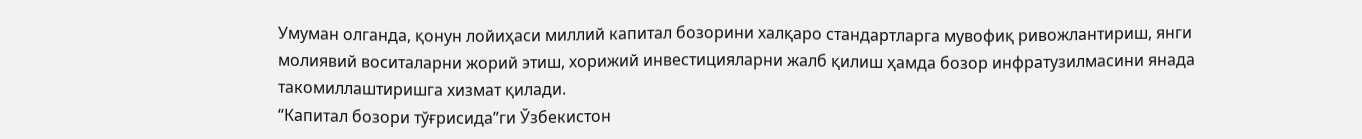Умуман олганда, қонун лойиҳаси миллий капитал бозорини халқаро стандартларга мувофиқ ривожлантириш, янги молиявий воситаларни жорий этиш, хорижий инвестицияларни жалб қилиш ҳамда бозор инфратузилмасини янада такомиллаштиришга хизмат қилади.
“Капитал бозори тўғрисида”ги Ўзбекистон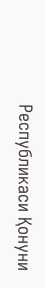Республикаси Қонуни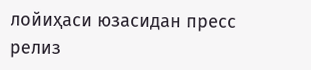лойиҳаси юзасидан пресс релиз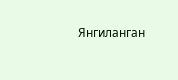Янгиланган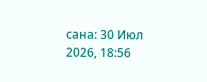сана: 30 Июл 2026, 18:56